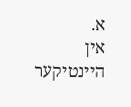א.
אין היינטיקער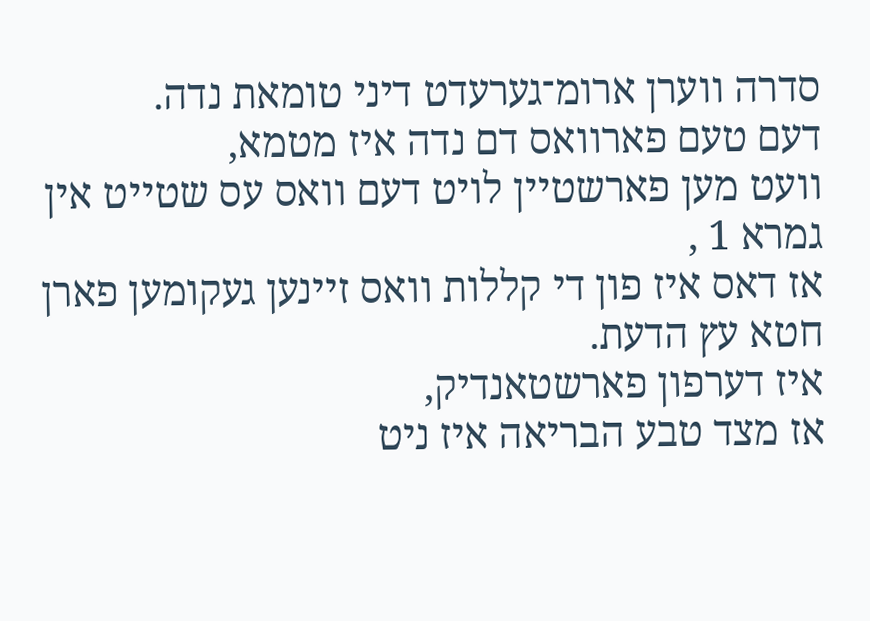סדרה ווערן ארומ־גערעדט דיני טומאת נדה.
דעם טעם פארוואס דם נדה איז מטמא,
וועט מען פארשטיין לויט דעם וואס עס שטייט אין גמרא 1 ,
אז דאס איז פון די קללות וואס זיינען געקומען פארן חטא עץ הדעת.
איז דערפון פארשטאנדיק,
אז מצד טבע הבריאה איז ניט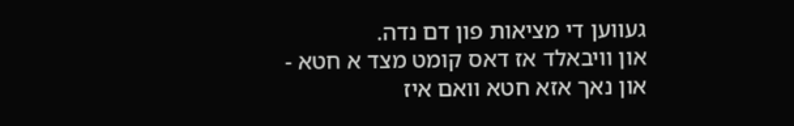געווען די מציאות פון דם נדה.
און וויבאלד אז דאס קומט מצד א חטא - און נאך אזא חטא וואם איז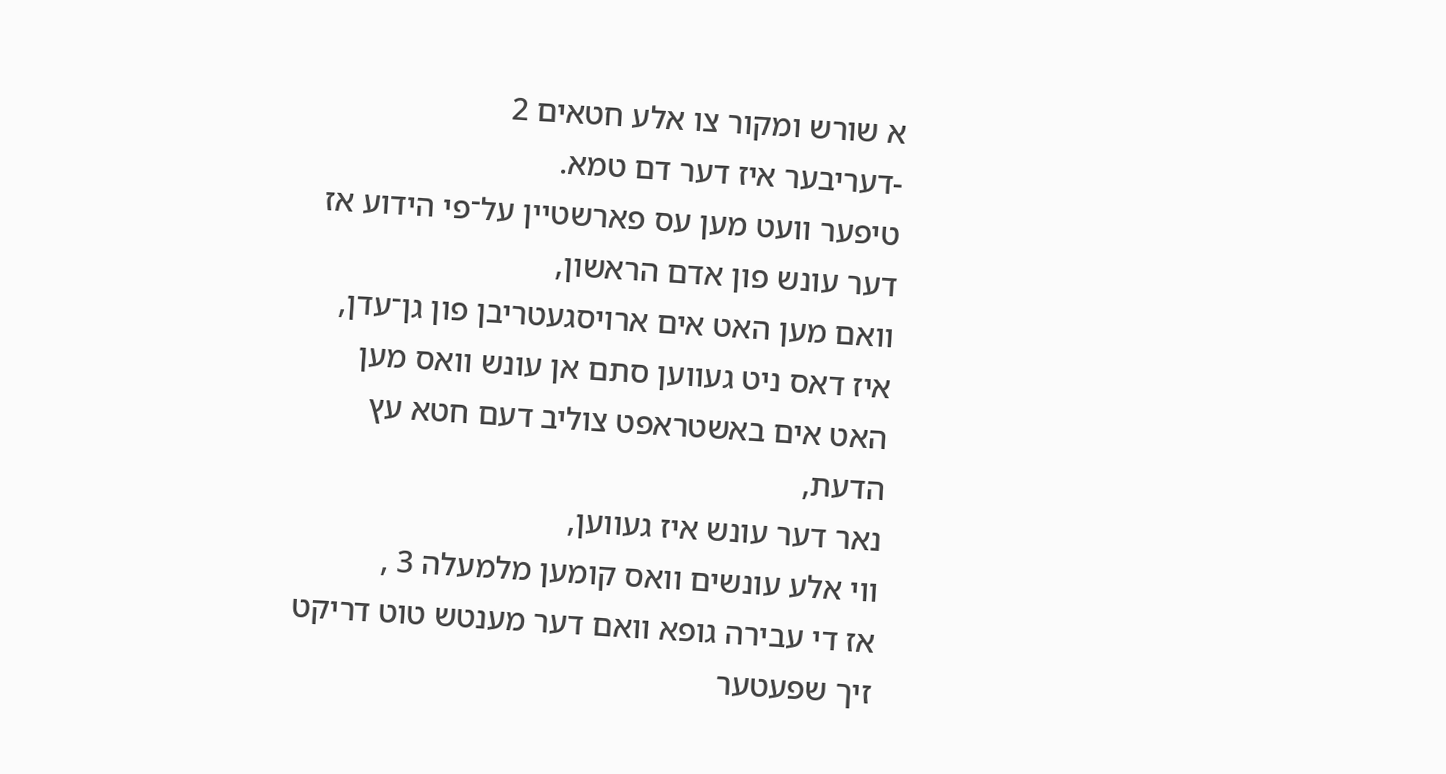א שורש ומקור צו אלע חטאים 2
-דעריבער איז דער דם טמא.
טיפער וועט מען עס פארשטיין על־פי הידוע אז דער עונש פון אדם הראשון,
וואם מען האט אים ארויסגעטריבן פון גן־עדן,
איז דאס ניט געווען סתם אן עונש וואס מען האט אים באשטראפט צוליב דעם חטא עץ הדעת,
נאר דער עונש איז געווען,
ווי אלע עונשים וואס קומען מלמעלה 3 ,
אז די עבירה גופא וואם דער מענטש טוט דריקט זיך שפעטער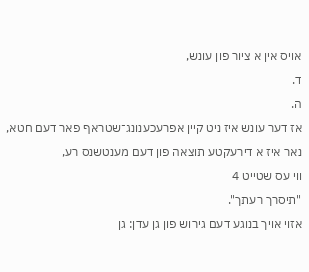אויס אין א ציור פון עונש,
ד.
ה.
אז דער עונש איז ניט קיין אפרעכענונג־שטראף פאר דעם חטא,
נאר איז א דירעקטע תוצאה פון דעם מענטשנס רע,
ווי עס שטייט 4
"תיסרך רעתך".
אזוי אויך בנוגע דעם גירוש פון גן עדן: גן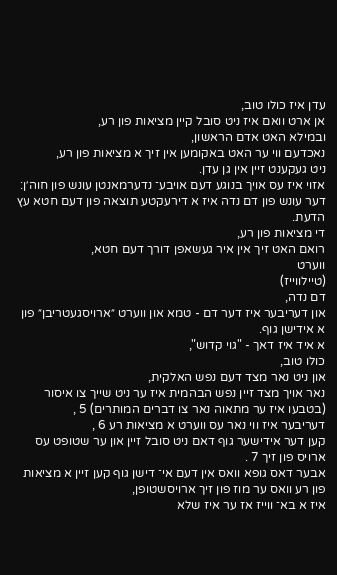עדן איז כולו טוב,
אן ארט וואם איז ניט סובל קיין מציאות פון רע,
ובמילא האט אדם הראשון,
נאכדעם ווי ער האט באקומען אין זיך א מציאות פון רע,
ניט געקענט זיין אין גן עדן.
אזוי איז עס אויך בנוגע דעם אויבע־ נדערמאנטן עונש פון חוה׳ן: דער עונש פון דם נדה איז א דירעקטע תוצאה פון דעם חטא עץ הדעת.
די מציאות פון רע,
רואם האט זיך אין איר געשאפן דורך דעם חטא,
ווערט
(טיילווייז)
דם נדה,
און דעריבער איז דער דם - טמא און ווערט ״ארויסגעטריבן״ פון א אידישן גוף.
א איד איז דאך - "גוי קדוש",
כולו טוב,
און ניט נאר מצד דעם נפש האלקית,
נאר אויך מצד זיין נפש הבהמית איז ער ניט שייך צו איסור
(בטבעו איז ער מתאוה נאר צו דברים המותרים) 5 ,
דעריבער איז ווי נאר עס ווערט א מציאות רע 6 ,
קען דער אידישער גוף דאם ניט סובל זיין און ער שטופט עס ארויס פון זיך 7 .
אבער דאס גופא וואס אין דעם אי־ דישן גוף קען זיין א מציאות פון רע וואס ער מוז פון זיך ארויסשטופן,
איז א בא־ ווייז אז ער איז שלא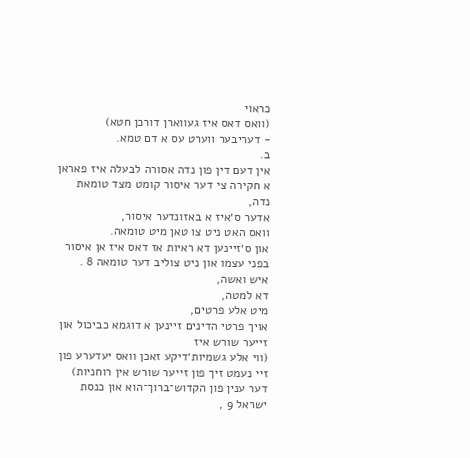כראוי
(וואס דאס איז געווארן דורכן חטא)
- דעריבער ווערט עס א דם טמא.
ב.
אין דעם דין פון נדה אסורה לבעלה איז פאראן א חקירה צי דער איסור קומט מצד טומאת נדה,
אדער ס׳איז א באזונדער איסור,
וואס האט ניט צו טאן מיט טומאה.
און ס׳זיינען דא ראיות אז דאס איז אן איסור בפני עצמו און ניט צוליב דער טומאה 8 .
איש ואשה,
דא למטה,
מיט אלע פרטים,
אויך פרטי הדינים זיינען א דוגמא כביכול און זייער שורש איז
(ווי אלע גשמיות׳דיקע זאכן וואס יעדערע פון זיי נעמט זיך פון זייער שורש אין רוחניות)
דער ענין פון הקדוש־ברוך־הוא און כנסת ישראל 9 ,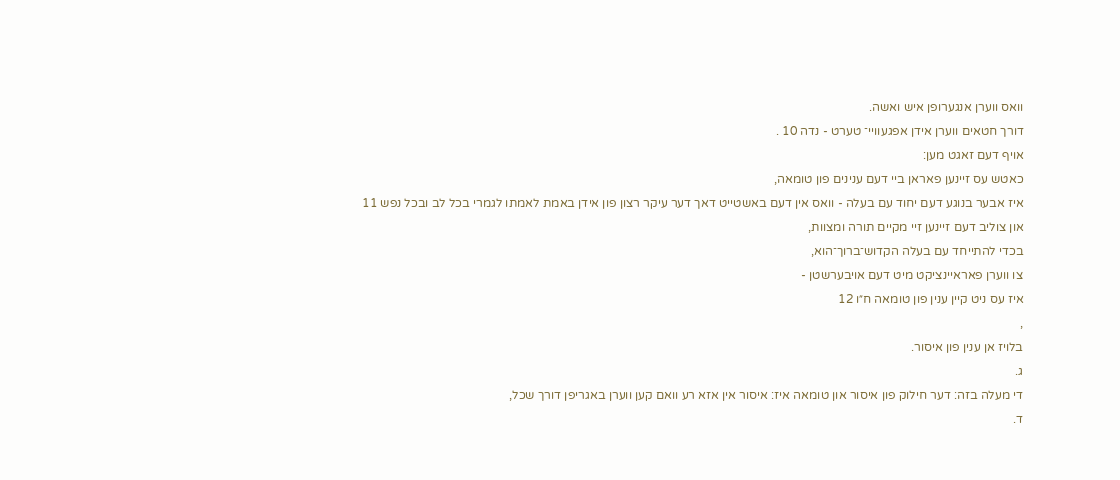וואס ווערן אנגערופן איש ואשה.
דורך חטאים ווערן אידן אפגעוויי־ טערט - נדה 10 .
אויף דעם זאגט מען:
כאטש עס זיינען פאראן ביי דעם ענינים פון טומאה,
איז אבער בנוגע דעם יחוד עם בעלה - וואס אין דעם באשטייט דאך דער עיקר רצון פון אידן באמת לאמתו לגמרי בכל לב ובכל נפש 11
און צוליב דעם זיינען זיי מקיים תורה ומצוות,
בכדי להתייחד עם בעלה הקדוש־ברוך־הוא,
צו ווערן פאראיינציקט מיט דעם אויבערשטן -
איז עס ניט קיין ענין פון טומאה ח״ו 12
,
בלויז אן ענין פון איסור.
ג.
די מעלה בזה: דער חילוק פון איסור און טומאה איז: איסור אין אזא רע וואם קען ווערן באגריפן דורך שכל,
ד.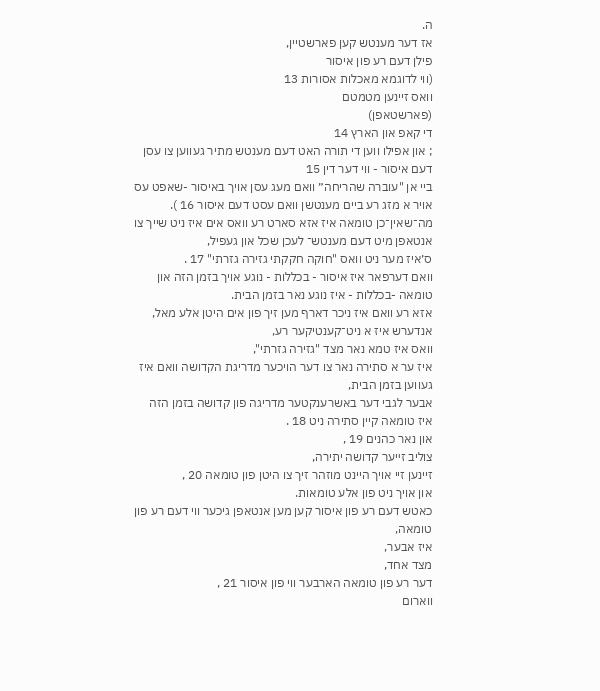ה.
אז דער מענטש קען פארשטיין,
פילן דעם רע פון איסור
(ווי לדוגמא מאכלות אסורות 13
וואס זיינען מטמטם
(פארשטאפן)
די קאפ און הארץ 14
; און אפילו ווען די תורה האט דעם מענטש מתיר געווען צו עסן דעם איסור - ווי דער דין 15
ביי אן "עוברה שהריחה״ וואם מעג עסן אויך באיסור -שאפט עס אויר א מזג רע ביים מענטשן וואם עסט דעם איסור 16 ).
מה־שאין־כן טומאה איז אזא סארט רע וואס אים איז ניט שייך צו אנטאפן מיט דעם מענטש־ לעכן שכל און געפיל,
ס׳איז מער ניט וואס "חוקה חקקתי גזירה גזרתי" 17 .
וואם דערפאר איז איסור - בכללות - נוגע אויך בזמן הזה און טומאה -בכללות - איז נוגע נאר בזמן הבית.
אזא רע וואם איז ניכר דארף מען זיך פון אים היטן אלע מאל,
אנדערש איז א ניט־קענטיקער רע,
וואס איז טמא נאר מצד "גזירה גזרתי",
איז ער א סתירה נאר צו דער הויכער מדריגת הקדושה וואם איז געווען בזמן הבית,
אבער לגבי דער באשרענקטער מדריגה פון קדושה בזמן הזה איז טומאה קיין סתירה ניט 18 .
און נאר כהנים 19 ,
צוליב זײער קדושה יתירה,
זיינען זיי אויך היינט מוזהר זיך צו היטן פון טומאה 20 ,
און אויך ניט פון אלע טומאות.
כאטש דעם רע פון איסור קען מען אנטאפן גיכער ווי דעם רע פון טומאה,
איז אבער,
מצד אחד,
דער רע פון טומאה הארבער ווי פון איסור 21 ,
ווארום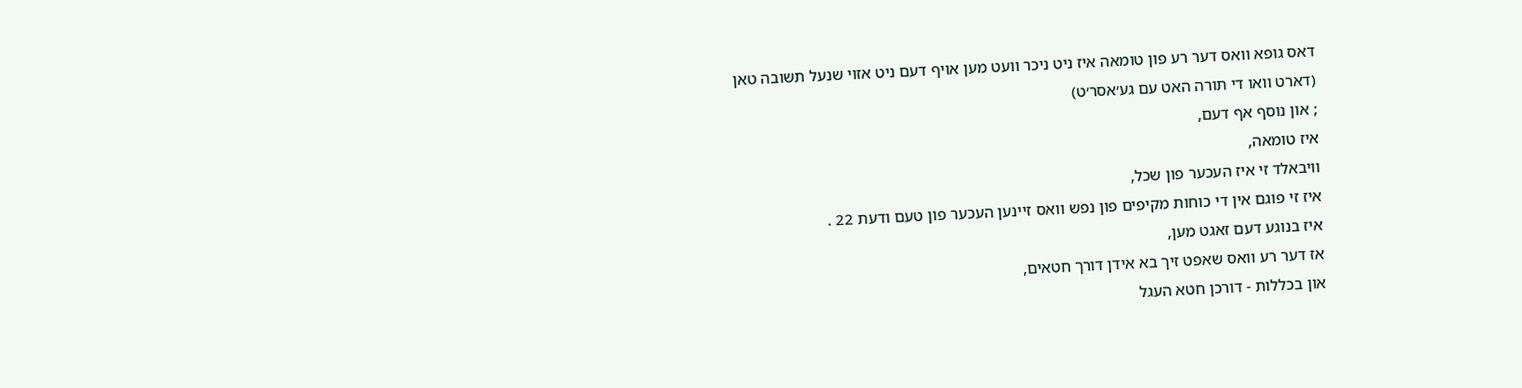דאס גופא וואס דער רע פון טומאה איז ניט ניכר וועט מען אויף דעם ניט אזוי שנעל תשובה טאן
(דארט וואו די תורה האט עם גע׳אסר׳ט)
; און נוסף אף דעם,
איז טומאה,
וויבאלד זי איז העכער פון שכל,
איז זי פוגם אין די כוחות מקיפים פון נפש וואס זיינען העכער פון טעם ודעת 22 .
איז בנוגע דעם זאגט מען,
אז דער רע וואס שאפט זיך בא אידן דורך חטאים,
און בכללות - דורכן חטא העגל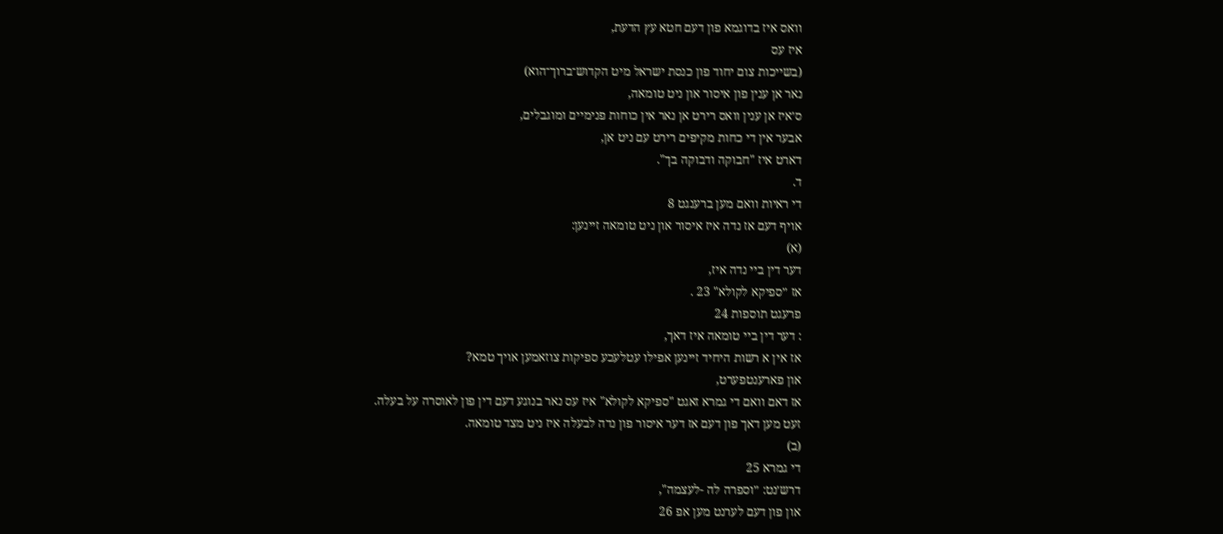וואס איז בדוגמא פון דעם חטא עץ הדעת,
איז עס
(בשייכות צום יחוד פון כנסת ישראל מיט הקדוש־ברוך־הוא)
נאר אן ענין פון איסור און ניט טומאה,
ס׳איז אן ענין וואס רירט אן נאר אין כוחות פנימיים ומוגבלים,
אבער אין די כחות מקיפים רירט עם ניט אן,
דארט איז "חבוקה ודבוקה בך".
ד.
די ראיות וואם מען ברענגט 8
אויף דעם אז נדה איז איסור און ניט טומאה זיינען:
(א)
דער דין ביי נדה איז,
אז ״ספיקא לקולא" 23 .
פרעגט תוספות 24
: דער דין ביי טומאה איז דאך,
אז אין א רשות היחיד זיינען אפילו עטלעכע ספיקות צוזאמען אויך טמא?
און פארענטפערט,
אז דאם וואם די גמרא זאגט "ספיקא לקולא" איז עס נאר בנוגע דעם דין פון לאוסרה על בעלה.
זעט מען דאך פון דעם אז דער איסור פון נדה לבעלה איז ניט מצד טומאה.
(ב)
די גמרא 25
דרש׳נט: ״וספרה לה -לעצמה",
און פון דעם לערנט מען אפ 26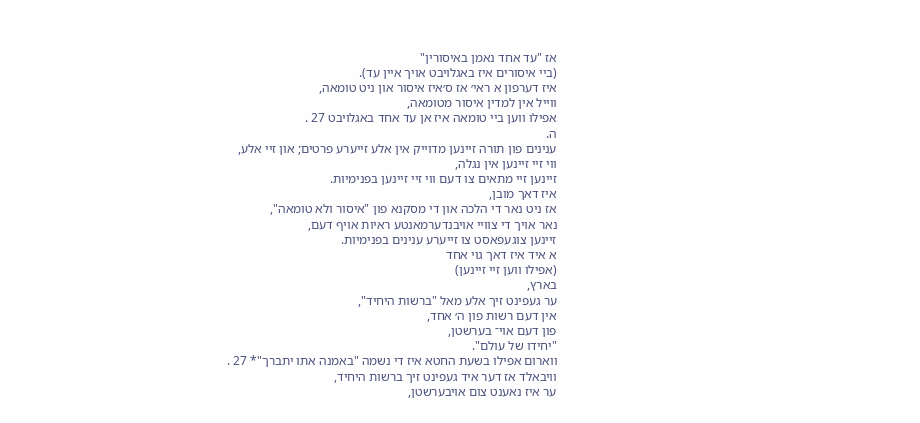אז "עד אחד נאמן באיסורין"
(ביי איסורים איז באגלויבט אויך איין עד).
איז דערפון א ראי׳ אז ס׳איז איסור און ניט טומאה,
ווייל אין למדין איסור מטומאה,
אפילו ווען ביי טומאה איז אן עד אחד באגלויבט 27 .
ה.
ענינים פון תורה זיינען מדוייק אין אלע זייערע פרטים; און זיי אלע,
ווי זיי זיינען אין נגלה,
זיינען זיי מתאים צו דעם ווי זיי זיינען בפנימיות.
איז דאך מובן,
אז ניט נאר די הלכה און די מסקנא פון "איסור ולא טומאה",
נאר אויך די צוויי אויבנדערמאנטע ראיות אויף דעם,
זיינען צוגעפאסט צו זייערע ענינים בפנימיות.
א איד איז דאך גוי אחד
(אפילו ווען זיי זיינען)
בארץ,
ער געפינט זיך אלע מאל "ברשות היחיד",
אין דעם רשות פון ה׳ אחד,
פון דעם אוי־ בערשטן,
"יחידו של עולם".
ווארום אפילו בשעת החטא איז די נשמה "באמנה אתו יתברך"* 27 .
וויבאלד אז דער איד געפינט זיך ברשות היחיד,
ער איז נאענט צום אויבערשטן,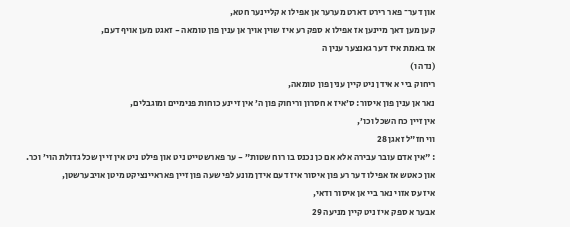און דער־ פאר רירט דארט מערער אן אפילו א קליינער חטא,
קען מען דאך מיינען אז אפילו א ספק רע איז שוין אויך אן ענין פון טומאה - זאגט מען אויף דעם,
אז באמת איז דער גאנצער ענין ה
(נדה ו)
ריחוק ביי א אידן ניט קיין ענין פון טומאה,
נאר אן ענין פון איסור: ס׳איז א חסרון וריחוק פון ה׳ אין זיינע כוחות פנימיים ומוגבלים,
אין זיין כח השכל וכו׳,
ווי חז״ל זאגן 28
: "אין אדם עובר עבירה אלא אם כן נכנס בו רוח שטות״ - ער פארשטייט ניט און פילט ניט אין זיין שכל גדולת הוי׳ וכר.
און כאטש אז אפילו דער רע פון איסור איז דעם אידן מונע לפי שעה פון זיין פאראיינציקט מיטן אויבערשטן,
איז עס אזוי נאר ביי אן איסור ודאי,
אבער א ספק איז ניט קיין מניעה 29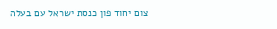צום יחוד פון כנסת ישראל עם בעלה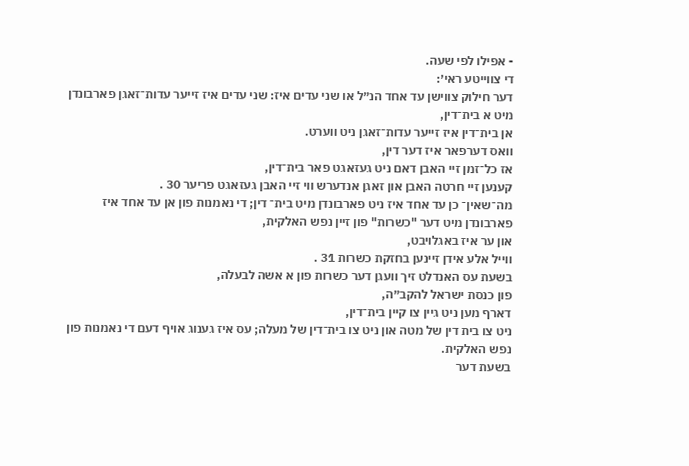- אפילו לפי שעה.
די צווייטע ראי׳:
דער חילוק צווישן עד אחד הנ״ל או שני עדים איז: שני עדים איז זייער עדות־זאגן פארבונדן מיט א בית־דין,
אן בית־דין איז זייער עדות־זאגן ניט ווערט.
וואס דערפאר איז דער דין,
אז כל־זמן זיי האבן דאם ניט געזאגט פאר בית־דין,
קענען זיי חרטה האבן און זאגן אנדערש ווי זיי האבן געזאגט פריער 30 .
מה־שאין־ כן עד אחד איז ניט פארבונדן מיט בית־ דין; די נאמנות פון אן עד אחד איז פארבונדן מיט דער "כשרות" פון זיין נפש האלקית,
און ער איז באגלויבט,
ווייל אלע אידן זיינען בחזקת כשרות 31 .
בשעת עס האנדלט זיך וועגן דער כשרות פון א אשה לבעלה,
פון כנסת ישראל להקב״ה,
דארף מען ניט גיין צו קיין בית־דין,
ניט צו בית דין של מטה און ניט צו בית־דין של מעלה; עס איז גענוג אויף דעם די נאמנות פון נפש האלקית.
בשעת דער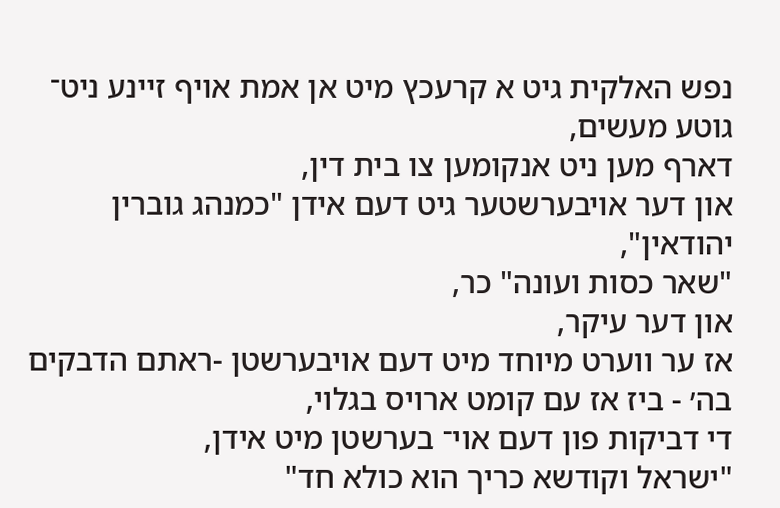נפש האלקית גיט א קרעכץ מיט אן אמת אויף זיינע ניט־ גוטע מעשים,
דארף מען ניט אנקומען צו בית דין,
און דער אויבערשטער גיט דעם אידן "כמנהג גוברין יהודאין",
"שאר כסות ועונה" כר,
און דער עיקר,
אז ער ווערט מיוחד מיט דעם אויבערשטן -ראתם הדבקים בה׳ - ביז אז עם קומט ארויס בגלוי,
די דביקות פון דעם אוי־ בערשטן מיט אידן,
"ישראל וקודשא כריך הוא כולא חד"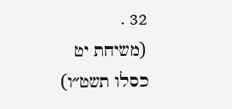32 .
(משיחת יט כסלו תשט״ו)